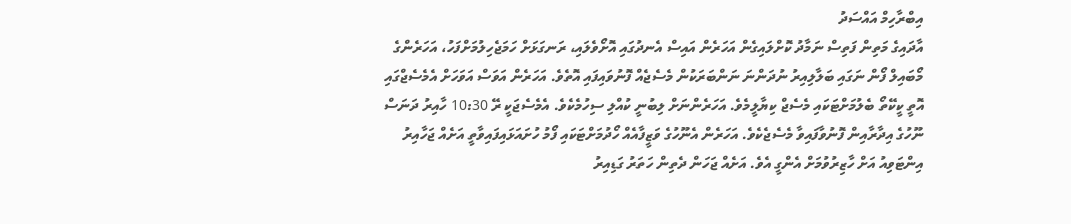އިބްރާހިމް އައްސަދު
އާދައިގެ މަތިން ފަތިސް ނަމާދު ކޮށްލައިގެން އަހަރެން އައިސް އެނދުގައި އޮށޯވެލައި، ރަނގަޅަށް ހަމަޖެހިލުމަށްފަހު، އަހަރެންގެ މޯބައިލް ފޯން ނަގައި ބަލާލިއިރު ނުދަންނަ ނަންބަރަކުން މެސެޖެއް ފޮނުވައިފައި އޮތެވެ. އަހަރެން އަވަސް އަވަހަށް އެމެސެޖްގައި އޮތީ ކީކޭތޯ ބެލުމަށްޓަކައި މެސެޖް ކިޔާލީމެވެ. އަހަރެންނަށް ލިބުނީ ކުއްލި ސިހުމެކެވެ. އެމެސެޖަކީ ރޭ 10:30 ހާއިރު ދަނަސް ނޫހުގެ އިދާރާއިން ފޮނުވާފައިވާ މެސެޖެކެވެ. އަހަރެން އެނޫހުގެ ވަޒީފާއެއް ހޯދުމަށްޓަކައި ފޯމު ހުށައަޅައިފައިވާތީ އަށެއް ޖަހާއިރު އިންޓަވިއު އަށް ހާޒިރުވުމަށް އެންގީ އެވެ. އަށެއް ޖަހަން ދެތިން ހަތަރު ގަޑިއިރު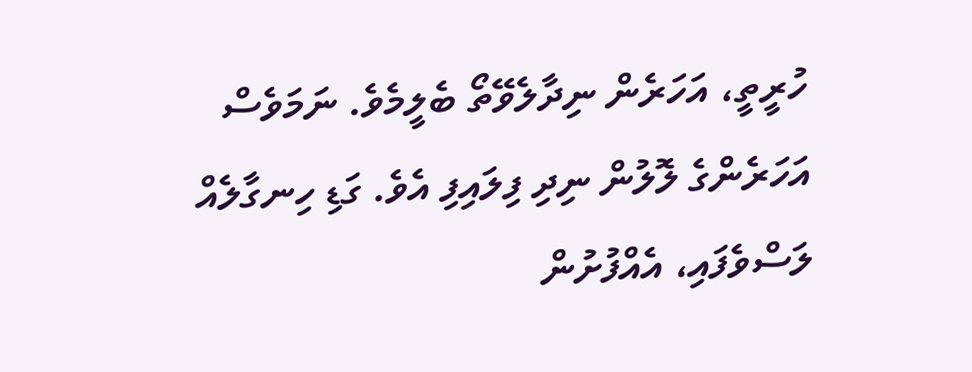ހުރީތީ، އަހަރެން ނިދާލެވޭތޯ ބެލީމެވެ. ނަމަވެސް އަހަރެންގެ ލޮލުން ނިދި ފިލައިފި އެވެ. ގަޑި ހިނގާލެއް ލަސްވެފައި، އެއްފުށުން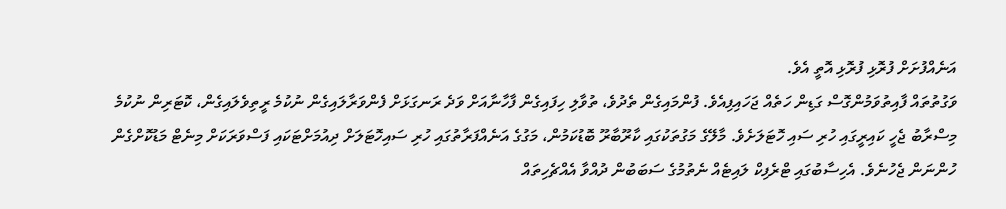އަނެއްފުށަށް ފުރޮޅި ފުރޮޅި އޮތީ އެވެ.
ވަގުތުތައް ފާއިތުވަމުންގޮސް ގަޑިން ހަތެއް ޖަހައިފިއެވެ. ފުންމައިގެން ތެދުވެ، ތުވާލި ހިފައިގެން ފާހާނާއަށް ވަދެ ރަނގަޅަށް ފެންވަރާލައިގެން ނުކުމެ ރީތިވެލައިގެން، ކޮޓަރިން ނުކުމެ މިސްރާބު ޖެހީ ކައިރީގައި ހުރި ސައި ހޮޓަލަށެވެ. މާލޭގެ މަގުތަކުގައި ކާރޫބާރޫ ބޮޑުކަމުން، މަގުގެ އަނެއްފަރާތުގައި ހުރި ސައިހޮޓަލަށް ދިއުމަށްޓަކައި ފަސްވަރަކަށް މިނެޓް މަޑުކޮށްގެން ހުންނަން ޖެހުނެވެ. އެހިސާބުގައި ޓްރެފިކް ލައިޓެއް ނެތުމުގެ ސަބަބުން ދުއްވާ އެއްޗެހިތައް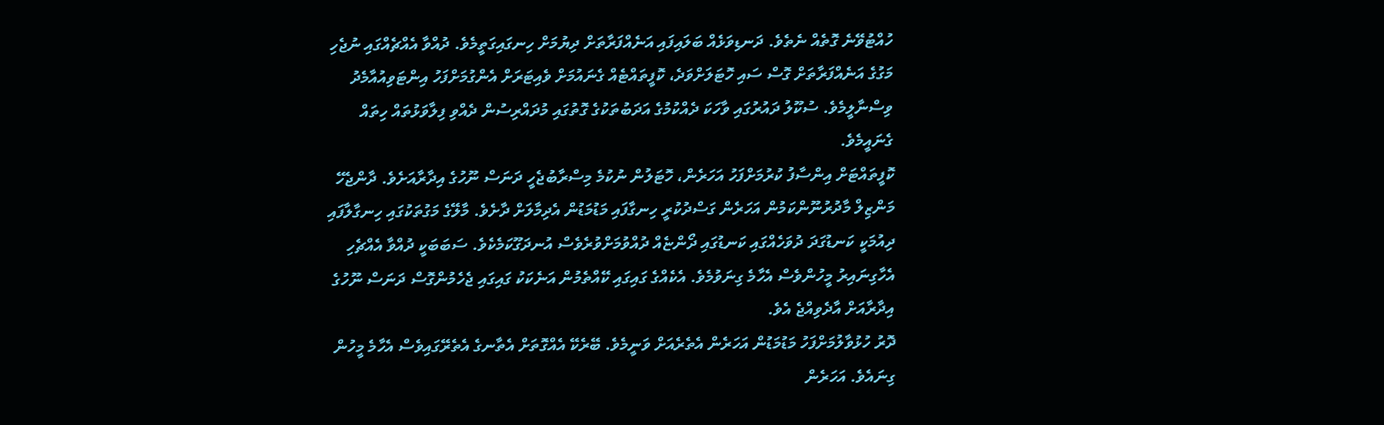ހުއްޓުވޭނެ ގޮތެއް ނެތެވެ. ދަނޑިވަޅެއް ބަލައިފައި އަނެއްފަރާތަށް ދިޔުމަށް ހިނގައިގަތީމެވެ. ދުއްވާ އެއްޗެއްގައި ނުޖެހި މަގުގެ އަނެއްފަރާތަށް ގޮސް ސައި ހޮޓަލަށްވަދެ، ކޮފީތައްޓެއް ގެނައުމަށް ވެއިޓަރަށް އެންގުމަށްފަހު އިންޓަވިއުއާމެދު ވިސްނާލީމެވެ. ސުކޫލު ދައުރުގައި ވާހަކަ ދެއްކުމުގެ އަދަބުތަކުގެ ގޮތުގައި މުދައްރިސުން ދެއްވި ފިލާވަޅުތައް ހިތައް ގެނައީމެވެ.
ކޮފީތައްޓަށް އިންސާފު ކުރުމަށްފަހު އަހަރެން، ހޮޓަލުން ނުކުމެ މިސްރާބުޖެހީ ދަނަސް ނޫހުގެ އިދާރާއަށެވެ. ދާންޖެހޭ މަންޒިލް މާދުރުނޫންކަމުން އަހަރެން ގަސްދުކުރީ ހިނގާފައި މަޑުމަޑުން އެދިމާލަށް ދާށެވެ. މާލޭގެ މަގުތަކުގައި ހިނގާލާފައި ދިއުމަކީ ކަނޑުގަދަ ދުވަހެއްގައި ކަނޑުގައި ދޯންޏެއް ދުއްވުމަށްވުރެވެސް އުނދަގޫކަމެކެވެ. ސަބަބަކީ ދުއްވާ އެއްޗެހި އެހާގިނައިރު މީހުންވެސް އެހާމެ ގިނަވުމެވެ. އެކެއްގެ ގައިގައި ކޭއްތެމުން އަނެކަކު ގައިގައި ޖެހެމުންގޮސް ދަނަސް ނޫހުގެ އިދާރާއަށް އާދެވިއްޖެ އެވެ.
ދޮރު ހުޅުވާލުމަށްފަހު މަޑުމަޑުން އަހަރެން އެތެރެއަށް ވަނީމެވެ. ބޭރެކޭ އެއްގޮތަށް އެތާނގެ އެތެރޭގައިވެސް އެހާމެ މީހުން ގިނައެވެ. އަހަރެން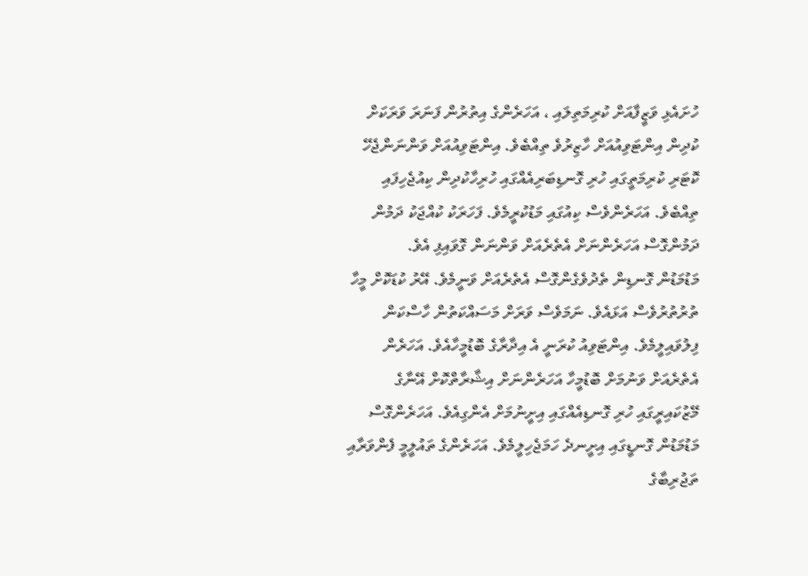ހުށައެޅި ވަޒީފާއަށް ކުރިމަތިލައި ، އަހަރެންގެ އިތުރުން ފަނަރަ ވަރަކަށް ކުދިން އިންޓަވިއުއަށް ހާޒިރުވެ ތިއްބެވެ. އިންޓަވިއުއަށް ވަންނަންޖެހޭ ކޮޓަރި ކުރިމަތީގައި ހުރި ގޮނޑިބަރިއެއްގައި ހުރިހާކުދިން ކިއުޖެހިފައި ތިއްބެވެ. އަހަރެންވެސް ކިއުގައި މަޑުކުރީމެވެ. ފަހަރަކު ކުއްޖަކު ދަމުން ދަމުންގޮސް އަހަރެންނަށް އެތެރެއަށް ވަންނަން ގޮވައިފި އެވެ.
މަޑުމަޑުން ގޮނޑިން ތެދުވެގެންގޮސް އެތެރެއަށް ވަނީމެވެ. އޭރު ކުޑަކޮށް މީހާ ތުރުތުރުވެސް އަޅައެވެ. ނަމަވެސް ވަރަށް މަސައްކަތުން ހާސްކަން ފިލުވައިލީމެވެ. އިންޓަވިއު ކުރަނީ އެ އިދާރާގެ ބޮޑުމީހާއެވެ. އަހަރެން އެތެރެއަށް ވަނުމަށް ބޮޑުމީހާ އަހަރެންނަށް އިޝާރާތްކޮށް އޭނާގެ މޭޒުކައިރީގައި ހުރި ގޮނޑިއެއްގައި އިށީނުމަށް އެންގިއެވެ. އަހަރެންގޮސް މަޑުމަޑުން ގޮނޑީގައި އިށީނދެ ހަމަޖެހިލީމެވެ. އަހަރެންގެ ތައުލީމީ ފެންވަރާއި ތަޖުރިބާގެ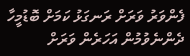ފެންވަރު ވަރަށް ރަނގަޅު ކަމަށް ބޮޑުމީހާ ދެންނެވުމުން އަހަރެން ވަރަށް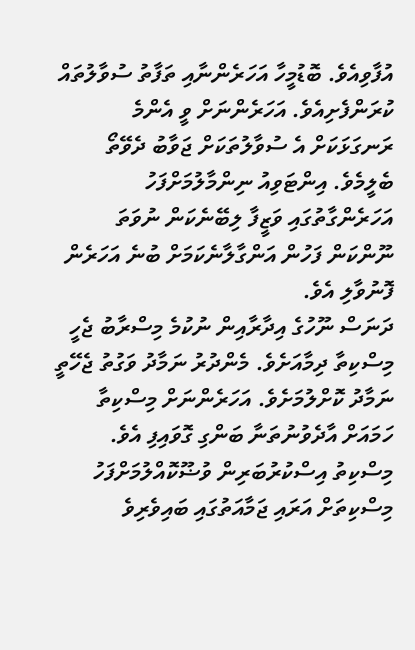އުފާވިއެވެ. ބޮޑުމީހާ އަހަރެންނާއި ތަފާތު ސުވާލުތައް ކުރަންފެށިއެވެ. އަހަރެންނަށް ވީ އެންމެ ރަނގަޅަކަށް އެ ސުވާލުތަކަށް ޖަވާބު ދެވޭތޯ ބެލީމެވެ. އިންޓަވިއު ނިންމާލުމަށްފަހު އަހަރެންގާތުގައި ވަޒީފާ ލިބޭނެކަން ނުވަތަ ނޫންކަން ފަހުން އަންގާލާނެކަމަށް ބުނެ އަހަރެން ފޮނުވާލި އެވެ.
ދަނަސް ނޫހުގެ އިދާރާއިން ނުކުމެ މިސްރާބު ޖެހީ މިސްކިތާ ދިމާއަށެވެ. މެންދުރު ނަމާދު ވަގުތު ޖެހޭތީ ނަމާދު ކޮށްލުމަށެވެ. އަހަރެންނަށް މިސްކިތާ ހަމައަށް އާދެވުނުތަނާ ބަންގި ގޮވައިފި އެވެ. މިސްކިތު އިސްކުރުބަރިން ވުޟޫކޮއްލުމަށްފަހު މިސްކިތަށް އަރައި ޖަމާއަތުގައި ބައިވެރިވެ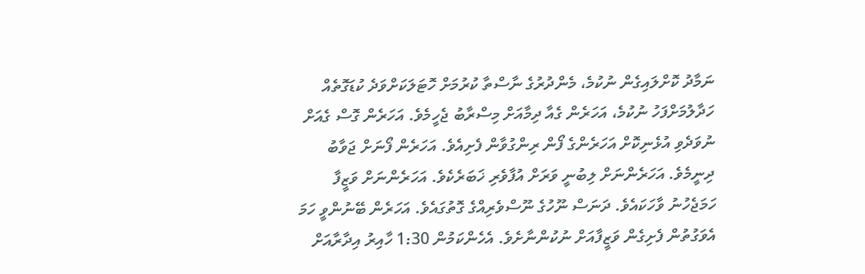ނަމާދު ކޮށްލައިގެން ނުކުމެ، މެންދުރުގެ ނާސްތާ ކުރުމަށް ހޮޓަލަކަށްވަދެ ކުޑަގޮތެއް ހަދާލުމަށްފަހު ނުކުމެ، އަހަރެން ގެއާ ދިމާއަށް މިސްރާބު ޖެހީމެވެ. އަހަރެން ގޮސް ގެއަށް ނުވަދެވި އުޅެނިކޮށް އަހަރެންގެ ފޯން ރިންގުވާން ފެށިއެވެ. އަހަރެން ފޯނަށް ޖަވާބު ދިނީމެވެ. އަހަރެންނަށް ލިބުނީ ވަރަށް އުފާވެރި ޚަބަރެކެވެ. އަހަރެންނަށް ވަޒީފާ ހަމަޖެހުނު ވާހަކައެވެ. ދަނަސް ނޫހުގެ ނޫސްވެރިއްގެ ގޮތުގައެވެ. އަހަރެން ބޭނުންވީ ހަމަ އެވަގުތުން ފެށިގެން ވަޒީފާއަށް ނުކުންނާށެވެ. އެހެންކަމުން 1:30 ހާއިރު އިދާރާއަށް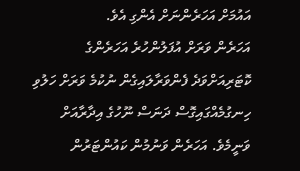އައުމަށް އަހަރެންނަށް އެންގި އެވެ.
އަހަރެން ވަރަށް އުފަލުންހުރެ އަހަރެންގެ ކޮޓަރިއަށްވަދެ ފެންވަރާލައިގެން ނުކުމެ ވަރަށް ހަލުވި ހިނގުމެއްގައިގޮސް ދަނަސް ނޫހުގެ އިދާރާއަށް ވަނީމެވެ. އަހަރެން ވަނުމުން ކައުންޓަރުން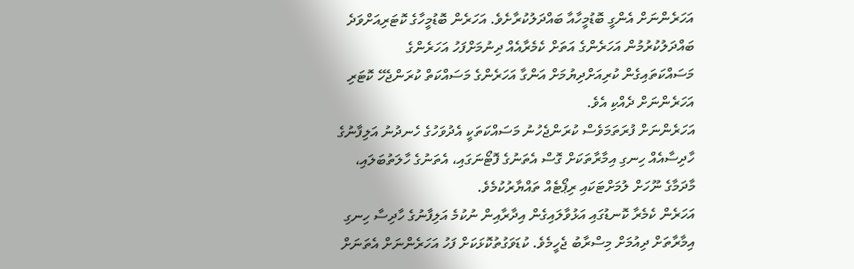އަހަރެންނަށް އެންގީ ބޮޑުމީހާއާ ބައްދަލުކުރާށެވެ. އަހަރެން ބޮޑުމީހާގެ ކޮޓަރިއަށްވަދެ ބައްދަލުކުރުމުން އަހަރެންގެ އަތަށް ކެމެރާއެއް ދިނުމަށްފަހު އަހަރެންގެ މަސައްކަތައިގެން ކުރިއަށްދިޔުމަށް އަންގާ އަހަރެންގެ މަސައްކަތް ކުރަންޖެހޭ ކޮޓަރި އަހަރެންނަށް ދެއްކި އެވެ.
އަހަރެންނަށް ފުރަތަމަވެސް ކުރަންޖެހުނު މަސައްކަތަކީ އެދުވަހުގެ ހެނދުނު އަލިފާނުގެ ހާދިސާއެއް ހިނގި އިމާރާތަކަށް ގޮސް އެތަނުގެ ފޮޓޯނަގައި، އެތަނުގެ ހާލަތުބަލައި، މާދަމާގެ ނޫހަށް ލުމަށްޓަކައި ރިޕޯޓެއް ތައްޔާރުކުމެވެ.
އަހަރެން ކެމެރާ ކޮނޑުގައި އަޅުވާލައިގެން އިދާރާއިން ނުކުމެ އަލިފާނުގެ ހާދިސާ ހިނގި އިމާރާތަށް ދިއުމަށް މިސްރާބު ޖެހީމެވެ. ކުޑަވަގުތުކޮޅަކަށް ފަހު އަހަރެންނަށް އެތަނަށް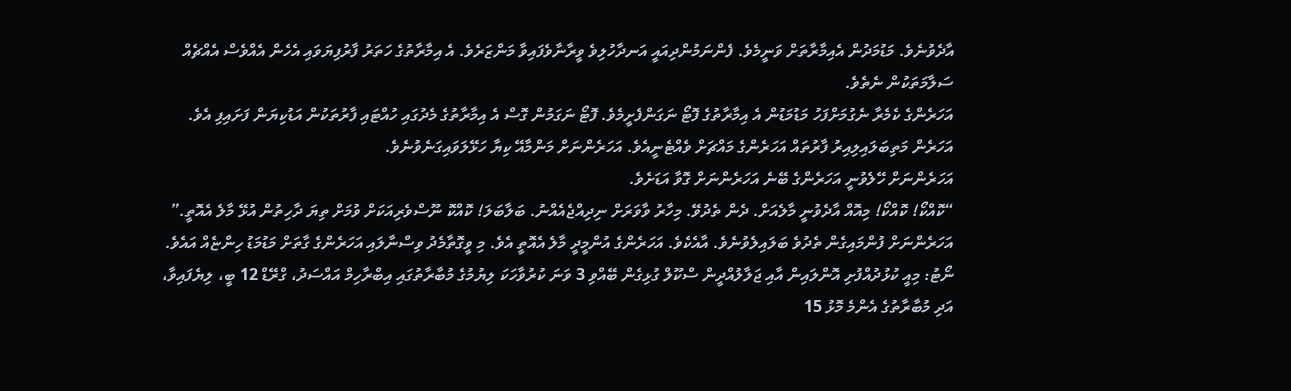އާދެވުނެވެ. މަޑުމަދުން އެއިމާރާތަށް ވަނީމެވެ. ފެންނަމުންދިއައީ އަނދާހުލިވެ ވީރާނާވެފައިވާ މަންޒަރެވެ. އެ އިމާރާތުގެ ހަތަރު ފާރުފިޔަވައި އެހެން އެއްވެސް އެއްޗެއް ސަލާމަތަކުން ނެތެވެ.
އަހަރެންގެ ކެމެރާ ނެގުމަށްފަހު މަޑުމަޑުން އެ އިމާރާތުގެ ފޮޓޯ ނަގަންފެށީމެވެ. ފޮޓޯ ނަގަމުން ގޮސް އެ އިމާރާތުގެ މެދުގައި ހުއްޓައި ފާރުތަކުން އަޑުކިޔަން ފަށައިފި އެވެ. އަހަރެން މަތިބަލައިލިއިރު ފާރުތައް އަހަރެންގެ މައްޗަށް ވެއްޓެނީއެވެ. އަހަރެންނަށް މަންމާއޭ ކިޔާ ހަޅޭލަވައިގަނެވުނެވެ.
އަހަރެންނަށް ހޭލެވުނީ އަހަރެންގެ ބޭނެ އަހަރެންނަށް ގޮވާ އަޑަށެވެ.
“ކޮއްކޯ! ކޮއްކޯ! މިއޮއް އާދެވުނީ މާލެއަށް. ދެން ތެދުވޭ. މިހާރު ވާވަރަށް ނިދިއްޖެއެއްނު. ބަލާބަލަ! ކޮއްކޮ ނޫސްވެރިއަކަށް ވުމަށް ތިޔަ ދާހިތުން އުޅޭ މާލެ އެއޮތީ.”
އަހަރެންނަށް ފުންމައިގެން ތެދުވެ ބަލައިލެވުނެވެ. އާއެކެވެ. އަހަރެންގެ އުންމީދީ މާލެ އެއޮތީ އެވެ. މި ވީގޮތާމެދު ވިސްނާލައި އަހަރެންގެ ގާތަށް މަޑުމަޑު ހިންޏެއް އައެވެ.
ނޯޓު: މިއީ ކުޅުދުއްފުށި އޮންލައިން އާއި ޖަލާލުއްދީން ސްކޫލް ގުޅިގެން ބޭއްވި 3 ވަނަ ކުރުވާހަކަ ލިޔުމުގެ މުބާރާތުގައި އިބްރާހިމް އައްސަދު، ގްރޭޑް 12 ބީ، ލިޔެފައިވާ، އަދި މުބާރާތުގެ އެންމެ މޮޅު 15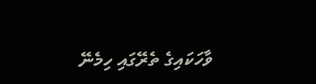ވާހަކައިގެ ތެރޭގައި ހިމެނޭ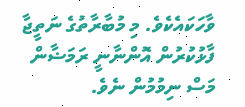ވާހަކައެކެވެ. މި މުބާރާތުގެ ނަތީޖާ ފާޅުކުރުން އޮންނާނީ ރަމަޟާން މަސް ނިމުމުން ނެވެ.